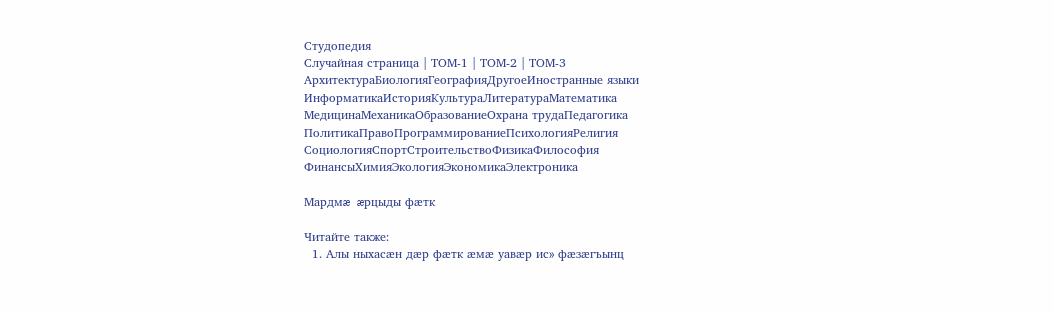Студопедия
Случайная страница | ТОМ-1 | ТОМ-2 | ТОМ-3
АрхитектураБиологияГеографияДругоеИностранные языки
ИнформатикаИсторияКультураЛитератураМатематика
МедицинаМеханикаОбразованиеОхрана трудаПедагогика
ПолитикаПравоПрограммированиеПсихологияРелигия
СоциологияСпортСтроительствоФизикаФилософия
ФинансыХимияЭкологияЭкономикаЭлектроника

Мардмæ æрцыды фæтк

Читайте также:
  1. Алы ныхасæн дæр фæтк æмæ уавæр ис» фæзæгъынц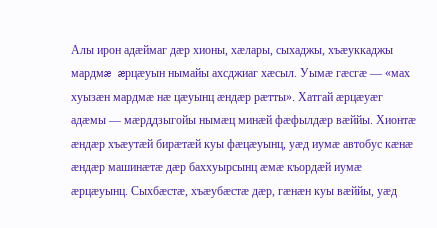Алы ирон адæймаг дæр хионы, хæлары, сыхаджы, хъæуккаджы мардмæ æрцæуын нымайы ахсджиаг хæсыл. Уымæ гæсгæ — «мах хуызæн мардмæ нæ цæуынц æндæр рæтты». Хатгай æрцæуæг адæмы — мæрддзыгойы нымæц минæй фæфылдæр вæййы. Хионтæ æндæр хъæутæй бирæтæй куы фæцæуынц, уæд иумæ автобус кæнæ æндæр машинæтæ дæр баххуырсынц æмæ къордæй иумæ æрцæуынц. Сыхбæстæ, хъæубæстæ дæр, гæнæн куы вæййы, уæд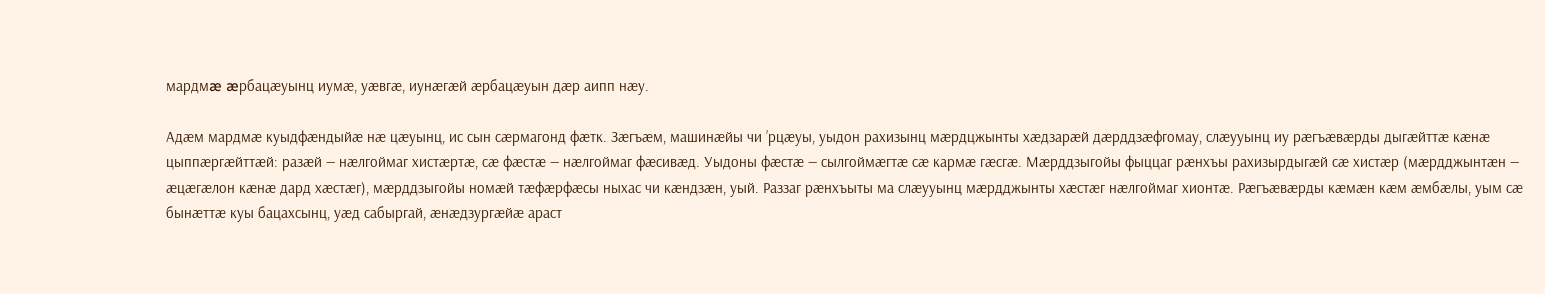мардмæ æрбацæуынц иумæ, уæвгæ, иунæгæй æрбацæуын дæр аипп нæу.

Адæм мардмæ куыдфæндыйæ нæ цæуынц, ис сын сæрмагонд фæтк. Зæгъæм, машинæйы чи ’рцæуы, уыдон рахизынц мæрдцжынты хæдзарæй дæрддзæфгомау, слæууынц иу рæгъæвæрды дыгæйттæ кæнæ цыппæргæйттæй: разæй — нæлгоймаг хистæртæ, сæ фæстæ — нæлгоймаг фæсивæд. Уыдоны фæстæ — сылгоймæгтæ сæ кармæ гæсгæ. Мæрддзыгойы фыццаг рæнхъы рахизырдыгæй сæ хистæр (мæрдджынтæн — æцæгæлон кæнæ дард хæстæг), мæрддзыгойы номæй тæфæрфæсы ныхас чи кæндзæн, уый. Раззаг рæнхъыты ма слæууынц мæрдджынты хæстæг нæлгоймаг хионтæ. Рæгъæвæрды кæмæн кæм æмбæлы, уым сæ бынæттæ куы бацахсынц, уæд сабыргай, æнæдзургæйæ араст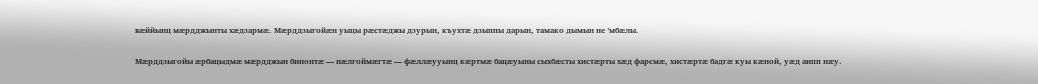вæййынц мæрдджынты хæдзармæ. Мæрддзыгойæн уыцы рæстæджы дзурын, къухтæ дзыппы дарын, тамако дымын не ’мбæлы.

Мæрддзыгойы æрбацыдмæ мæрдджын бинонтæ — нæлгоймæгтæ — фæллæууынц кæртмæ бацæуыны сыхбæсты хистæрты хæд фарсмæ, хистæртæ бадгæ куы кæной, уæд аипп нæу.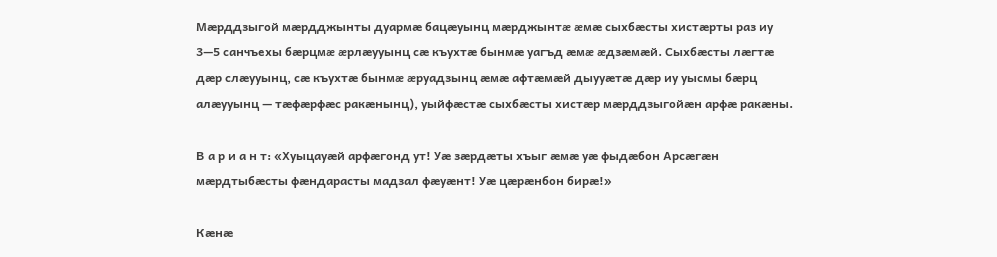Мæрддзыгой мæрдджынты дуармæ бацæуынц мæрджынтæ æмæ сыхбæсты хистæрты раз иу 3—5 санчъехы бæрцмæ æрлæууынц сæ къухтæ бынмæ уагъд æмæ æдзæмæй. Сыхбæсты лæгтæ дæр слæууынц, сæ къухтæ бынмæ æруадзынц æмæ афтæмæй дыууæтæ дæр иу уысмы бæрц алæууынц — тæфæрфæс ракæнынц), уыйфæстæ сыхбæсты хистæр мæрддзыгойæн арфæ ракæны.

В а р и а н т: «Хуыцауæй арфæгонд ут! Уæ зæрдæты хъыг æмæ уæ фыдæбон Арсæгæн мæрдтыбæсты фæндарасты мадзал фæуæнт! Уæ цæрæнбон бирæ!»

Кæнæ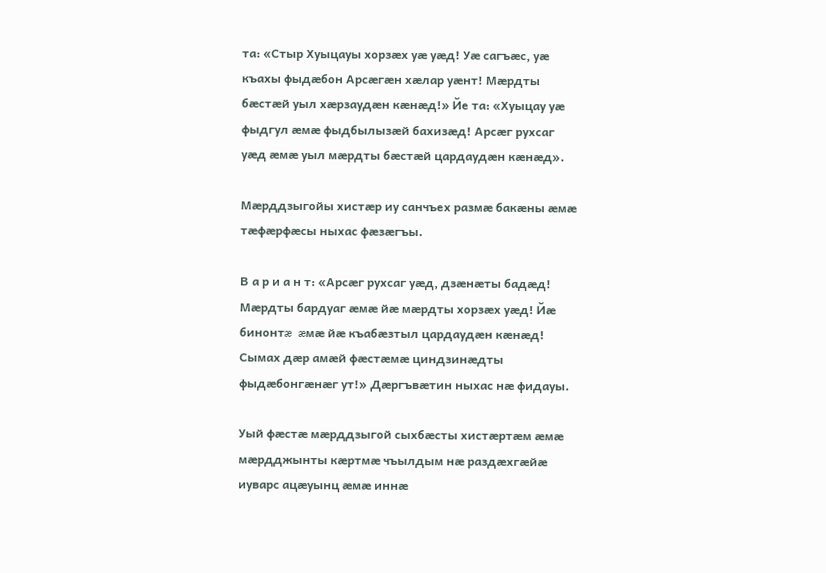та: «Стыр Хуыцауы хорзæх уæ уæд! Уæ сагъæс, уæ къахы фыдæбон Арсæгæн хæлар уæнт! Мæрдты бæстæй уыл хæрзаудæн кæнæд!» Йе та: «Хуыцау уæ фыдгул æмæ фыдбылызæй бахизæд! Арсæг рухсаг уæд æмæ уыл мæрдты бæстæй цардаудæн кæнæд».

Мæрддзыгойы хистæр иу санчъех размæ бакæны æмæ тæфæрфæсы ныхас фæзæгъы.

В а р и а н т: «Арсæг рухсаг уæд, дзæнæты бадæд! Мæрдты бардуаг æмæ йæ мæрдты хорзæх уæд! Йæ бинонтæ æмæ йæ къабæзтыл цардаудæн кæнæд! Сымах дæр амæй фæстæмæ циндзинæдты фыдæбонгæнæг ут!» Дæргъвæтин ныхас нæ фидауы.

Уый фæстæ мæрддзыгой сыхбæсты хистæртæм æмæ мæрдджынты кæртмæ чъылдым нæ раздæхгæйæ иуварс ацæуынц æмæ иннæ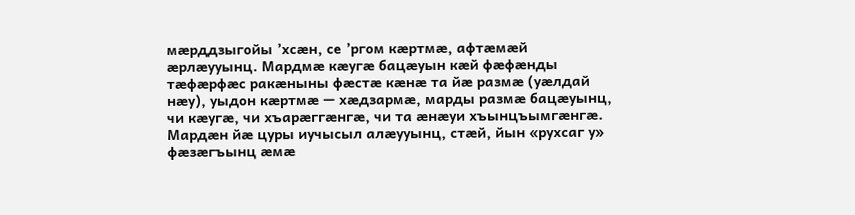мæрддзыгойы ’хсæн, се ’ргом кæртмæ, афтæмæй æрлæууынц. Мардмæ кæугæ бацæуын кæй фæфæнды тæфæрфæс ракæныны фæстæ кæнæ та йæ размæ (уæлдай нæу), уыдон кæртмæ — хæдзармæ, марды размæ бацæуынц, чи кæугæ, чи хъарæггæнгæ, чи та æнæуи хъынцъымгæнгæ. Мардæн йæ цуры иучысыл алæууынц, стæй, йын «рухсаг у» фæзæгъынц æмæ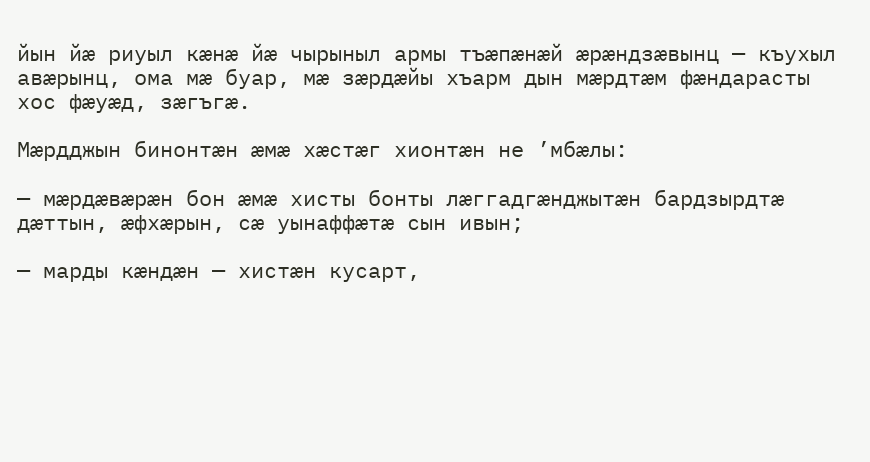йын йæ риуыл кæнæ йæ чырыныл армы тъæпæнæй æрæндзæвынц — къухыл авæрынц, ома мæ буар, мæ зæрдæйы хъарм дын мæрдтæм фæндарасты хос фæуæд, зæгъгæ.

Мæрдджын бинонтæн æмæ хæстæг хионтæн не ’мбæлы:

— мæрдæвæрæн бон æмæ хисты бонты лæггадгæнджытæн бардзырдтæ дæттын, æфхæрын, сæ уынаффæтæ сын ивын;

— марды кæндæн — хистæн кусарт,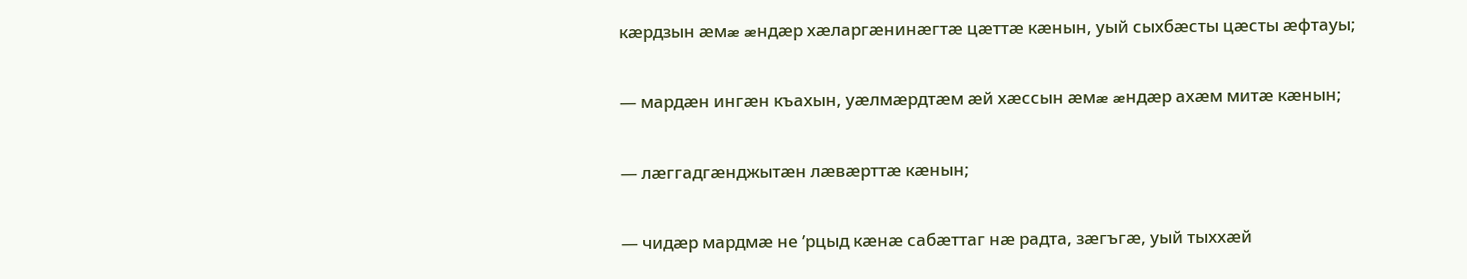кæрдзын æмæ æндæр хæларгæнинæгтæ цæттæ кæнын, уый сыхбæсты цæсты æфтауы;

— мардæн ингæн къахын, уæлмæрдтæм æй хæссын æмæ æндæр ахæм митæ кæнын;

— лæггадгæнджытæн лæвæрттæ кæнын;

— чидæр мардмæ не ’рцыд кæнæ сабæттаг нæ радта, зæгъгæ, уый тыххæй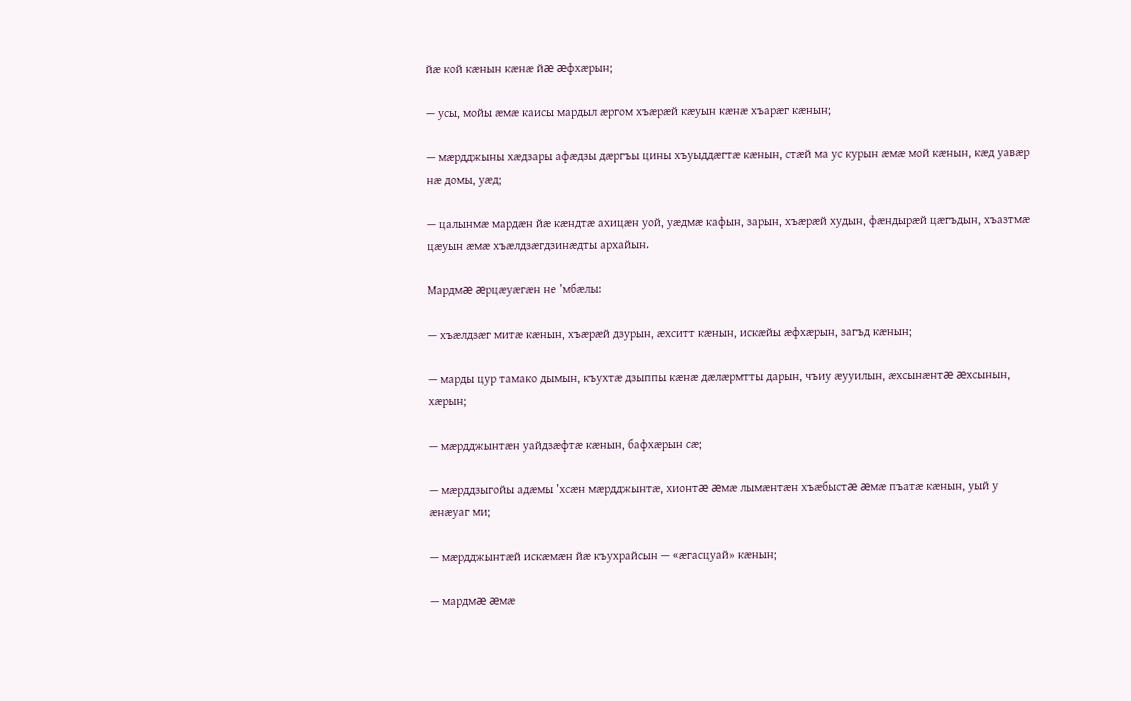йæ кой кæнын кæнæ йæ æфхæрын;

— усы, мойы æмæ каисы мардыл æргом хъæрæй кæуын кæнæ хъарæг кæнын;

— мæрдджыны хæдзары афæдзы дæргъы цины хъуыддæгтæ кæнын, стæй ма ус курын æмæ мой кæнын, кæд уавæр нæ домы, уæд;

— цалынмæ мардæн йæ кæндтæ ахицæн уой, уæдмæ кафын, зарын, хъæрæй худын, фæндырæй цæгъдын, хъазтмæ цæуын æмæ хъæлдзæгдзинæдты архайын.

Мардмæ æрцæуæгæн не ’мбæлы:

— хъæлдзæг митæ кæнын, хъæрæй дзурын, æхситт кæнын, искæйы æфхæрын, загъд кæнын;

— марды цур тамако дымын, къухтæ дзыппы кæнæ дæлæрмтты дарын, чъиу æууилын, æхсынæнтæ æхсынын, хæрын;

— мæрдджынтæн уайдзæфтæ кæнын, бафхæрын сæ;

— мæрддзыгойы адæмы ’хсæн мæрдджынтæ, хионтæ æмæ лымæнтæн хъæбыстæ æмæ пъатæ кæнын, уый у æнæуаг ми;

— мæрдджынтæй искæмæн йæ къухрайсын — «æгасцуай» кæнын;

— мардмæ æмæ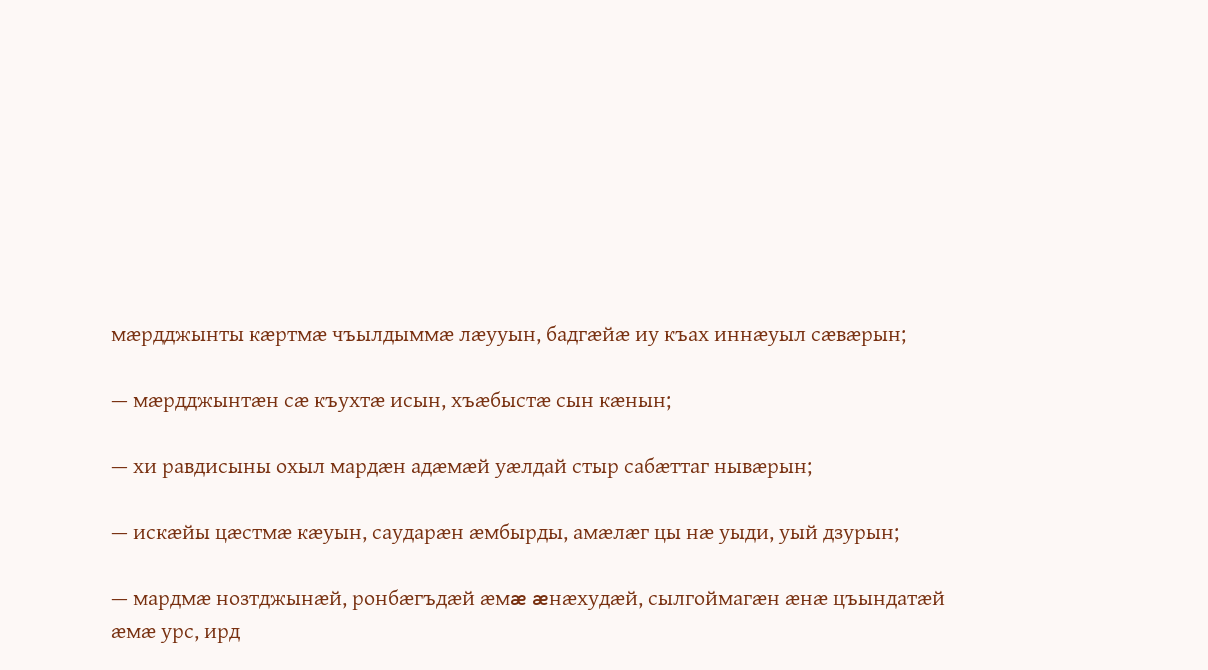мæрдджынты кæртмæ чъылдыммæ лæууын, бадгæйæ иу къах иннæуыл сæвæрын;

— мæрдджынтæн сæ къухтæ исын, хъæбыстæ сын кæнын;

— хи равдисыны охыл мардæн адæмæй уæлдай стыр сабæттаг нывæрын;

— искæйы цæстмæ кæуын, саударæн æмбырды, амæлæг цы нæ уыди, уый дзурын;

— мардмæ нозтджынæй, ронбæгъдæй æмæ æнæхудæй, сылгоймагæн æнæ цъындатæй æмæ урс, ирд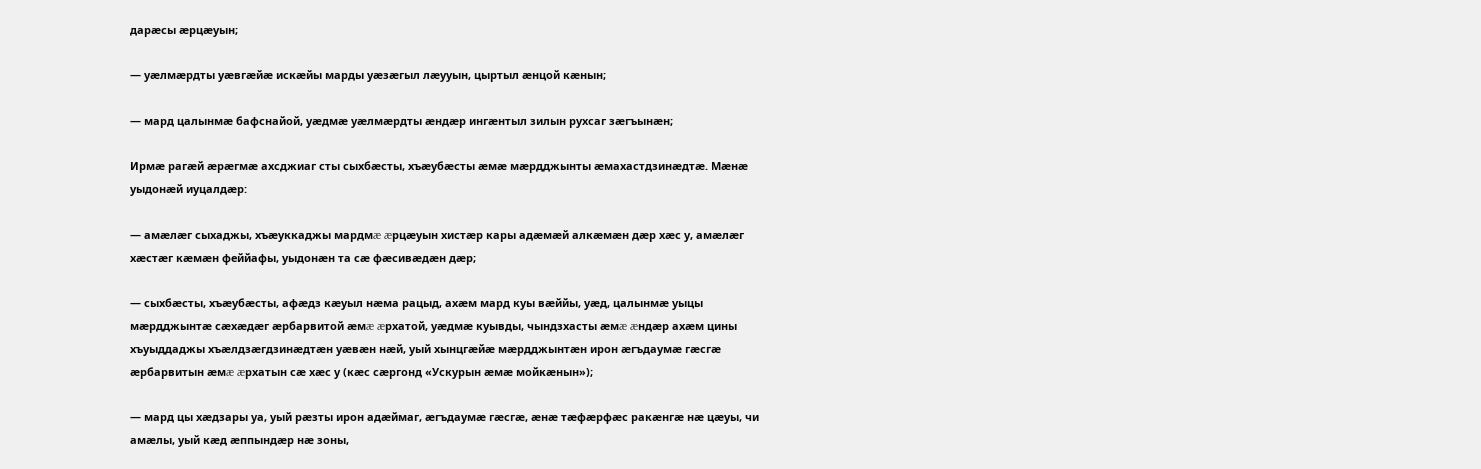дарæсы æрцæуын;

— уæлмæрдты уæвгæйæ искæйы марды уæзæгыл лæууын, цыртыл æнцой кæнын;

— мард цалынмæ бафснайой, уæдмæ уæлмæрдты æндæр ингæнтыл зилын рухсаг зæгъынæн;

Ирмæ рагæй æрæгмæ ахсджиаг сты сыхбæсты, хъæубæсты æмæ мæрдджынты æмахастдзинæдтæ. Мæнæ уыдонæй иуцалдæр:

— амæлæг сыхаджы, хъæуккаджы мардмæ æрцæуын хистæр кары адæмæй алкæмæн дæр хæс у, амæлæг хæстæг кæмæн феййафы, уыдонæн та сæ фæсивæдæн дæр;

— сыхбæсты, хъæубæсты, афæдз кæуыл нæма рацыд, ахæм мард куы вæййы, уæд, цалынмæ уыцы мæрдджынтæ сæхæдæг æрбарвитой æмæ æрхатой, уæдмæ куывды, чындзхасты æмæ æндæр ахæм цины хъуыддаджы хъæлдзæгдзинæдтæн уæвæн нæй, уый хынцгæйæ мæрдджынтæн ирон æгъдаумæ гæсгæ æрбарвитын æмæ æрхатын сæ хæс у (кæс сæргонд «Ускурын æмæ мойкæнын»);

— мард цы хæдзары уа, уый рæзты ирон адæймаг, æгъдаумæ гæсгæ, æнæ тæфæрфæс ракæнгæ нæ цæуы, чи амæлы, уый кæд æппындæр нæ зоны,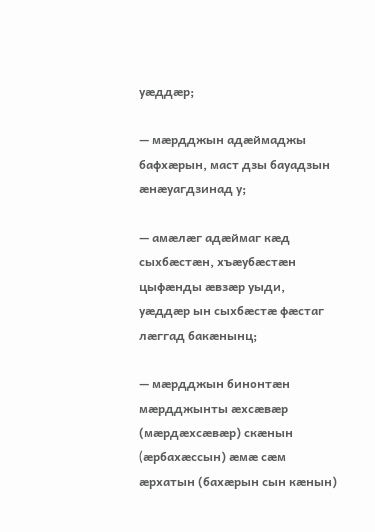уæддæр;

— мæрдджын адæймаджы бафхæрын, маст дзы бауадзын æнæуагдзинад у;

— амæлæг адæймаг кæд сыхбæстæн, хъæубæстæн цыфæнды æвзæр уыди, уæддæр ын сыхбæстæ фæстаг лæггад бакæнынц;

— мæрдджын бинонтæн мæрдджынты æхсæвæр (мæрдæхсæвæр) скæнын (æрбахæссын) æмæ сæм æрхатын (бахæрын сын кæнын)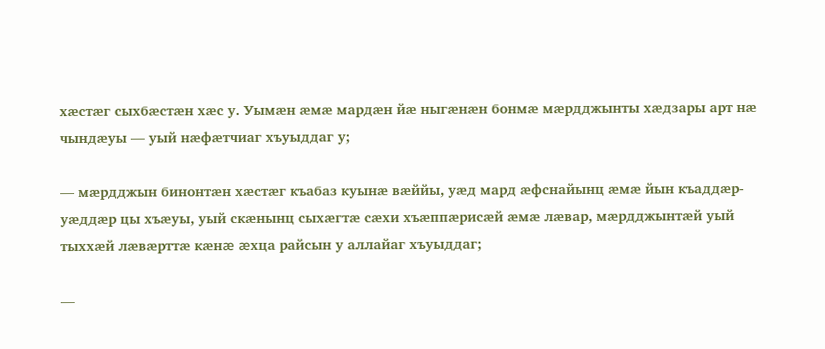хæстæг сыхбæстæн хæс у. Уымæн æмæ мардæн йæ ныгæнæн бонмæ мæрдджынты хæдзары арт нæ чындæуы — уый нæфæтчиаг хъуыддаг у;

— мæрдджын бинонтæн хæстæг къабаз куынæ вæййы, уæд мард æфснайынц æмæ йын къаддæр-уæддæр цы хъæуы, уый скæнынц сыхæгтæ сæхи хъæппæрисæй æмæ лæвар, мæрдджынтæй уый тыххæй лæвæрттæ кæнæ æхца райсын у аллайаг хъуыддаг;

—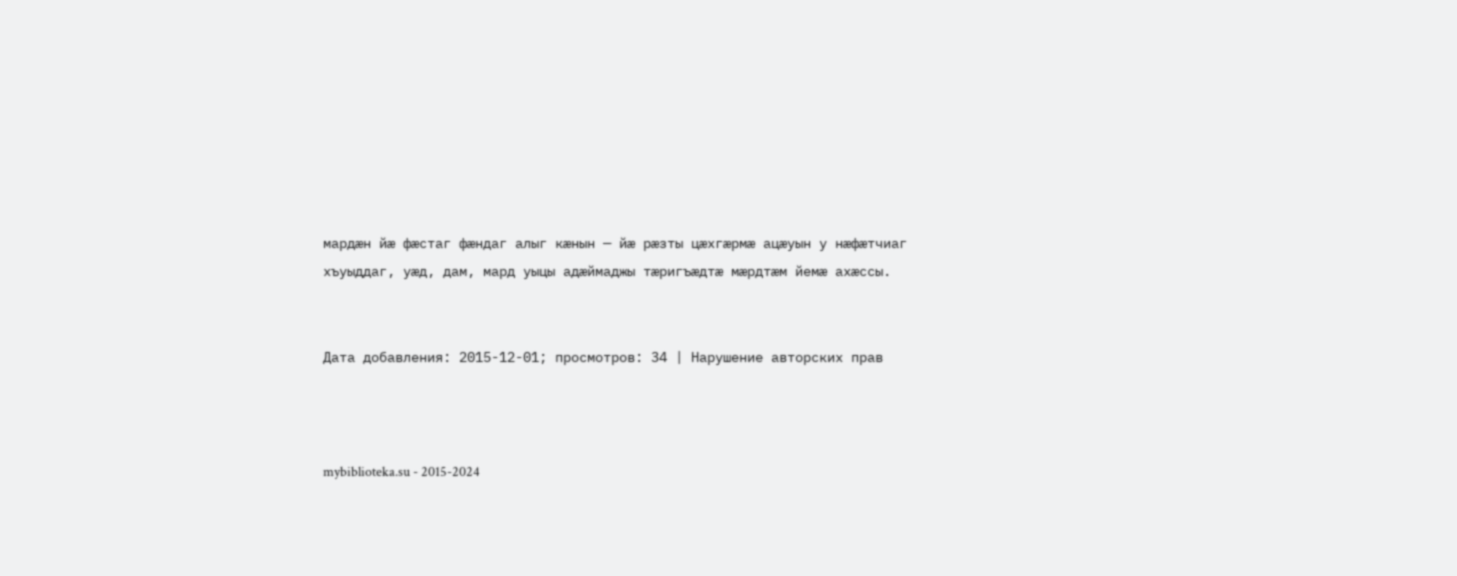мардæн йæ фæстаг фæндаг алыг кæнын — йæ рæзты цæхгæрмæ ацæуын у нæфæтчиаг хъуыддаг, уæд, дам, мард уыцы адæймаджы тæригъæдтæ мæрдтæм йемæ ахæссы.


Дата добавления: 2015-12-01; просмотров: 34 | Нарушение авторских прав



mybiblioteka.su - 2015-2024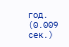год. (0.009 сек.)